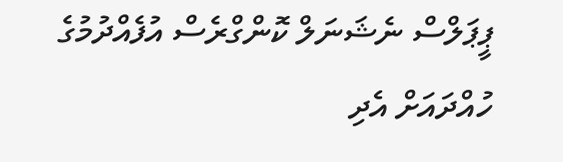ޕީޕަލްސް ނެޝަނަލް ކޮންގްރެސް އުފެއްދުމުގެ ހުއްދައަށް އެދި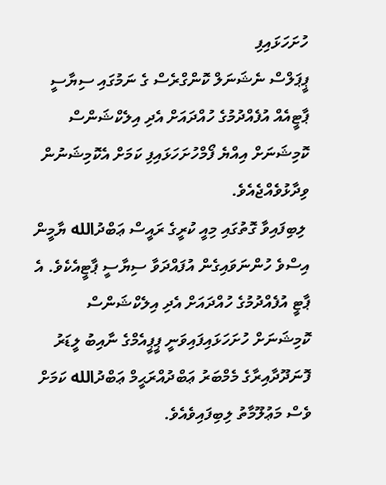ހުށަހަޅައިފި
ޕީޕަލްސް ނެޝަނަލް ކޮންގްރެސް ގެ ނަމުގައި ސިޔާސީ ޕާޓީއެއް އުފެއްދުމުގެ ހުއްދައަށް އެދި އިލެކްޝަންސް ކޮމިޝަނަށް އިއްޔެ ފޯމްހުށަހަޅައިފި ކަމަށް އެކޮމިޝަނުން ވިދާޅުވެއްޖެއެވެ.
 ލިބިފައިވާ ގޮތުގައި މިއީ ކުރީގެ ރައީސް ޢަބްދުالله ޔާމީން އިސްވެ ހުންނަވައިގެން އުފައްދަވާ ސިޔާސީ ޕާޓީއެކެވެ. އެ ޕާޓީ އުފެއްދުމުގެ ހުއްދައަށް އެދި އިލެކްޝަންސް ކޮމިޝަނަށް ހުށަހަޅައިފައިވަނީ ޕީޕީއެމްގެ ނާއިބު ލީޑަރު ފޮނަދޫދާއިރާގެ މެމްބަރު ޢަބްދުއްރަޙީމް ޢަބްދުالله ކަމަށް ވެސް މަޢުލޫމާތު ލިބިފައިވެއެވެ.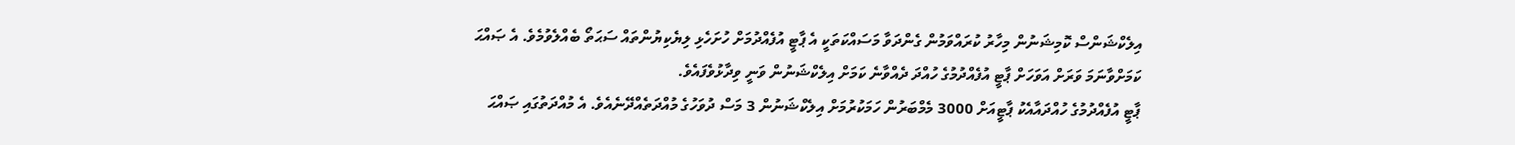އިލެކްޝަންސް ކޮމިޝަނުން މިހާރު ކުރައްވަމުން ގެންދަވާ މަސައްކަތަކީ އެ ޕާޓީ އުފެއްދުމަށް ހުށަހެޅި ލިޔެކިޔުންތައް ސަޙަތޯ ބެއްލެވުމެވެ. އެ ޞައްޙަ ކަމަށްވާނަމަ ވަރަށް އަވަހަށް ޕާޓީ އުފެއްދުމުގެ ހުއްދަ ދެއްވާނެ ކަމަށް އިލެކްޝަނުން ވަނީ ވިދާޅުވެފައެވެ.
ޕާޓީ އުފެއްދުމުގެ ހުއްދައާއެކު ޕާޓީއަށް 3000 މެމްބަރުން ހަމަކުރުމަށް އިލެކްޝަނުން 3 މަސް ދުވަހުގެ މުއްދަތެއްދޭނެއެވެ. އެ މުއްދަތުގައި ޞައްޙަ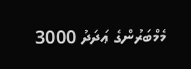މެމްބަރުންގެ ޢަދަދު 3000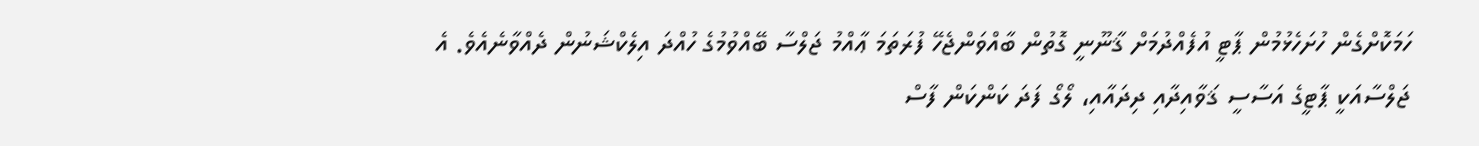ހަމަކޮށްގެން ހުށަހެޅުމުން ޕާޓީ އުފެއްދުމަށް ޤާނޫނީ ގޮތުން ބާއްވަންޖެހޭ ފުރަތަމަ ޢާއްމު ޖަލްސާ ބޭއްވުމުގެ ހުއްދަ އިލެކްޝަނުން ދެއްވާނެއެވެ. އެ ޖަލްސާއަކީ ޕާޓީގެ އަސާސީ ޤަވާއިދާއި ދިދައާއި، ލޯގޯ ފަދަ ކަންކަން ފާސް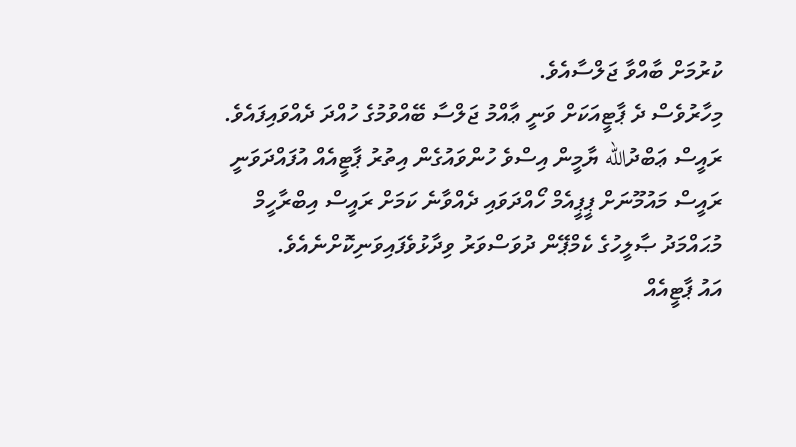ކުރުމަށް ބާއްވާ ޖަލްސާއެވެ.
މިހާރުވެސް ދެ ޕާޓީއަކަށް ވަނީ ޢާއްމު ޖަލްސާ ބޭއްވުމުގެ ހުއްދަ ދެއްވައިފައެވެ. ރައީސް ޢަބްދުالله ޔާމީން އިސްވެ ހުންވައުގެން އިތުރު ޕާޓީއެއް އުފައްދަވަނީ ރައީސް މައުމޫނަށް ޕީޕީއެމް ހޯއްދަވައި ދެއްވާނެ ކަމަށް ރައީސް އިބްރާހީމް މުޙައްމަދު ޞާލީހުގެ ކެމްޕޭން ދުވަސްވަރު ވިދާޅުވެފައިވަނިކޮށްނެއެވެ.
އައު ޕާޓީއެއް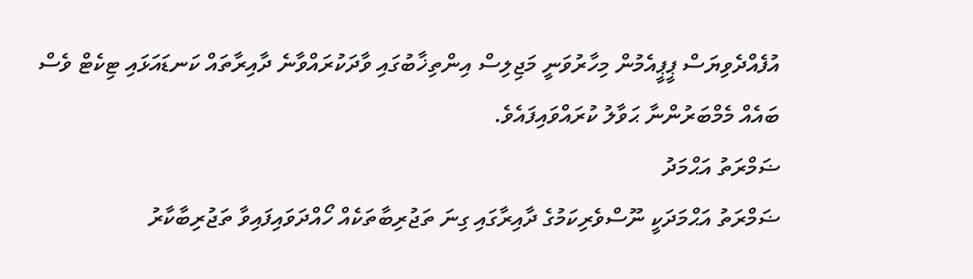އުފެއްދެވިޔަސް ޕީޕީއެމުން މިހާރުވަނީ މަޖިލިސް އިންތިޚާބުގައި ވާދަކުރައްވާނެ ދާއިރާތައް ކަނޑައަޅައި ޓިކެޓް ވެސް ބައެއް މެމްބަރުންނާ ޙަވާލު ކުރައްވައިފައެވެ.
ޟަމްރަތު އަޙްމަދު
ޟަމްރަތު އަޙްމަދަކީ ނޫސްވެރިކަމުގެ ދާއިރާގައި ގިނަ ތަޖުރިބާތަކެއް ހޯއްދަވައިފައިވާ ތަޖުރިބާކާރު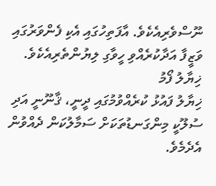ނޫސްވެރިއެކެވެ. އާފަތިހުގައި އެކި ފެންވަރުގައި ވަޒީފާ އަދާކުރެއްވި ހީވާގި ލިޔުންތެރިއެކެވެ.
ޚިޔާލު ފޯމު
ޚިޔާލު ފައުޅު ކުރެއްވުމުގައި ދީނީ، ޤާނޫނީ އަދި ސުލޫކީ މިންގަނޑުތަކަށް ސަމާލުކަން ދެއްވުން އެދެމެވެ.